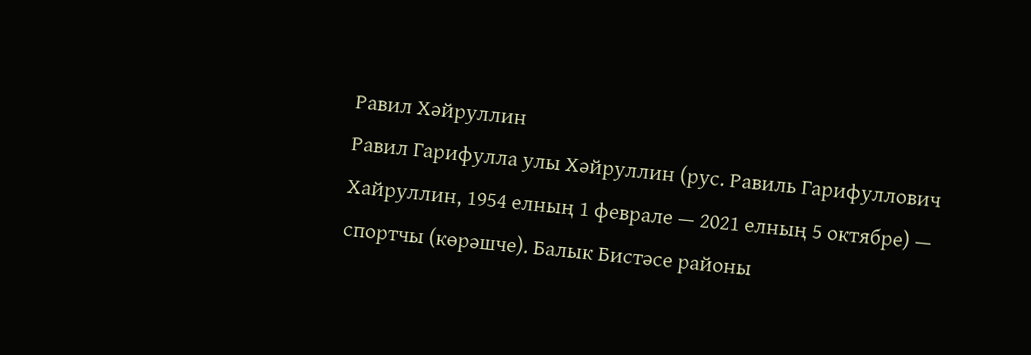Равил Хәйруллин
Равил Гарифулла улы Хәйруллин (рус. Равиль Гарифуллович Хайруллин, 1954 елның 1 феврале — 2021 елның 5 октябре) — спортчы (көрәшче). Балык Бистәсе районы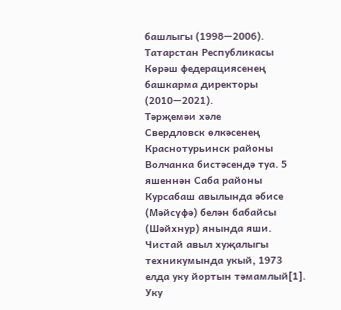башлыгы (1998—2006). Татарстан Республикасы Көрәш федерациясенең башкарма директоры (2010—2021).
Тәрҗемәи хәле
Свердловск өлкәсенең Краснотурьинск районы Волчанка бистәсендә туа. 5 яшеннән Саба районы Курсабаш авылында әбисе (Мәйсүфә) белән бабайсы (Шәйхнур) янында яши.
Чистай авыл хуҗалыгы техникумында укый, 1973 елда уку йортын тәмамлый[1]. Уку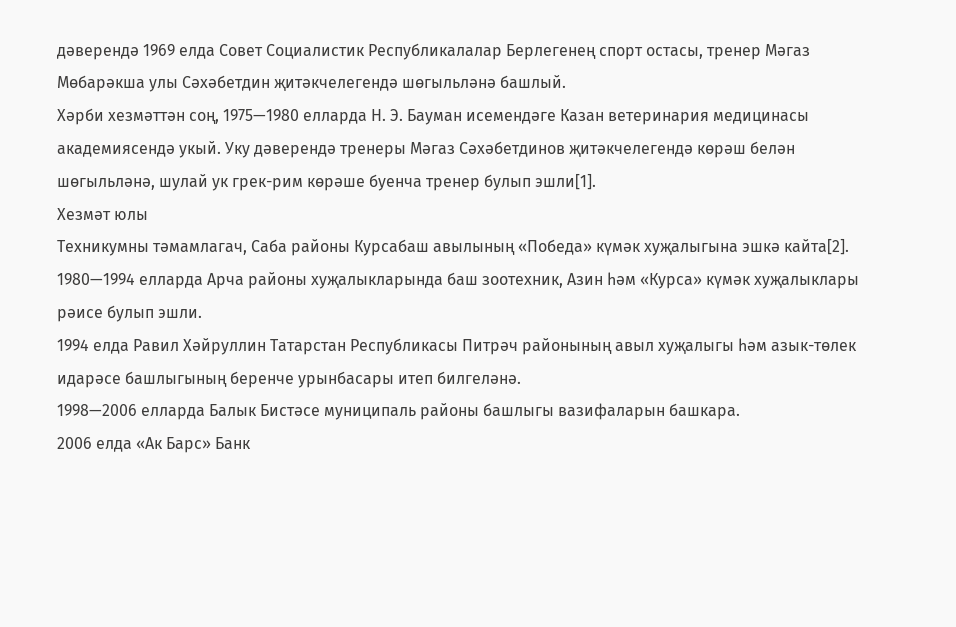дәверендә 1969 елда Совет Социалистик Республикалалар Берлегенең спорт остасы, тренер Мәгаз Мөбарәкша улы Сәхәбетдин җитәкчелегендә шөгыльләнә башлый.
Хәрби хезмәттән соң, 1975—1980 елларда Н. Э. Бауман исемендәге Казан ветеринария медицинасы академиясендә укый. Уку дәверендә тренеры Мәгаз Сәхәбетдинов җитәкчелегендә көрәш белән шөгыльләнә, шулай ук грек-рим көрәше буенча тренер булып эшли[1].
Хезмәт юлы
Техникумны тәмамлагач, Саба районы Курсабаш авылының «Победа» күмәк хуҗалыгына эшкә кайта[2].
1980—1994 елларда Арча районы хуҗалыкларында баш зоотехник, Азин һәм «Курса» күмәк хуҗалыклары рәисе булып эшли.
1994 елда Равил Хәйруллин Татарстан Республикасы Питрәч районының авыл хуҗалыгы һәм азык-төлек идарәсе башлыгының беренче урынбасары итеп билгеләнә.
1998—2006 елларда Балык Бистәсе муниципаль районы башлыгы вазифаларын башкара.
2006 елда «Ак Барс» Банк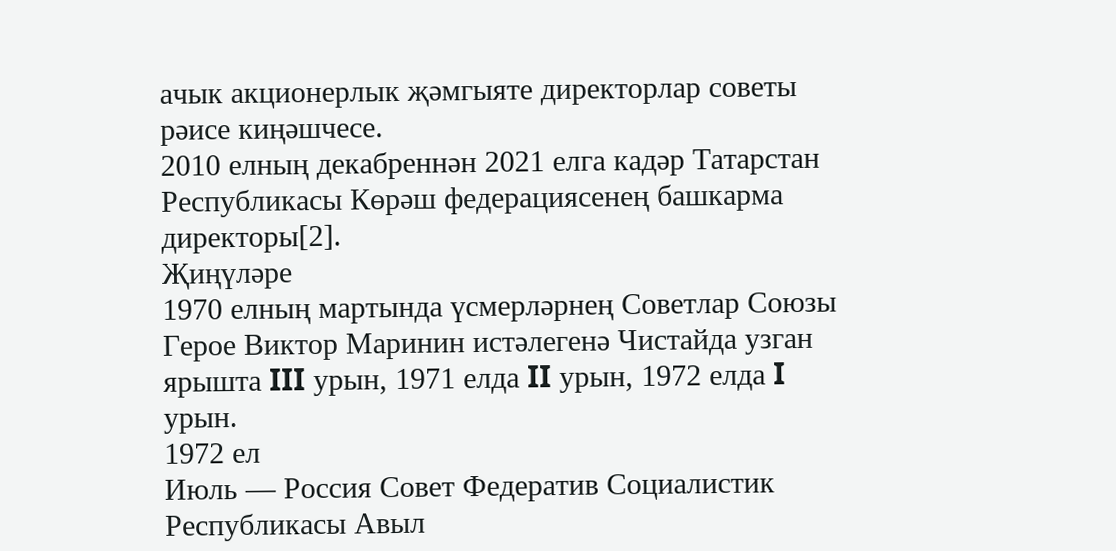ачык акционерлык җәмгыяте директорлар советы рәисе киңәшчесе.
2010 елның декабреннән 2021 елга кадәр Татарстан Республикасы Көрәш федерациясенең башкарма директоры[2].
Җиңүләре
1970 елның мартында үсмерләрнең Советлар Союзы Герое Виктор Маринин истәлегенә Чистайда узган ярышта III урын, 1971 елда II урын, 1972 елда I урын.
1972 ел
Июль — Россия Совет Федератив Социалистик Республикасы Авыл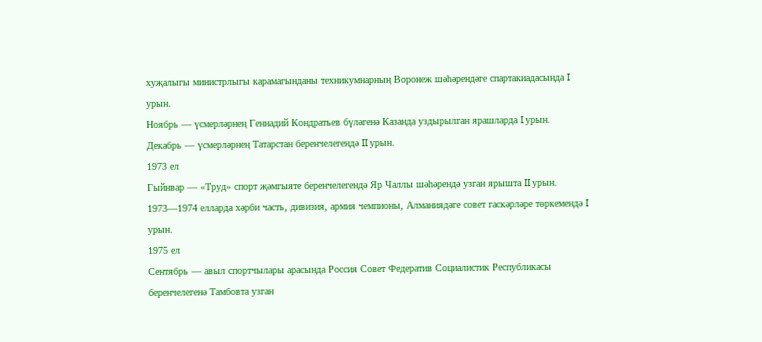хуҗалыгы министрлыгы карамагынданы техникумнарның Воронеж шәһәрендәге спартакиадасында I урын.
Ноябрь — үсмерләрнең Геннадий Кондратьев бүләгенә Казанда уздырылган ярашларда I урын.
Декабрь — үсмерләрнең Татарстан беренчелегендә II урын.
1973 ел
Гыйнвар — «Труд» спорт җәмгыяте беренчелегендә Яр Чаллы шәһәрендә узган ярышта II урын.
1973—1974 елларда хәрби часть, дивизия, армия чемпионы, Алманиядәге совет гаскәрләре төркемендә I урын.
1975 ел
Сентябрь — авыл спортчылары арасында Россия Совет Федератив Социалистик Республикасы беренчелегенә Тамбовта узган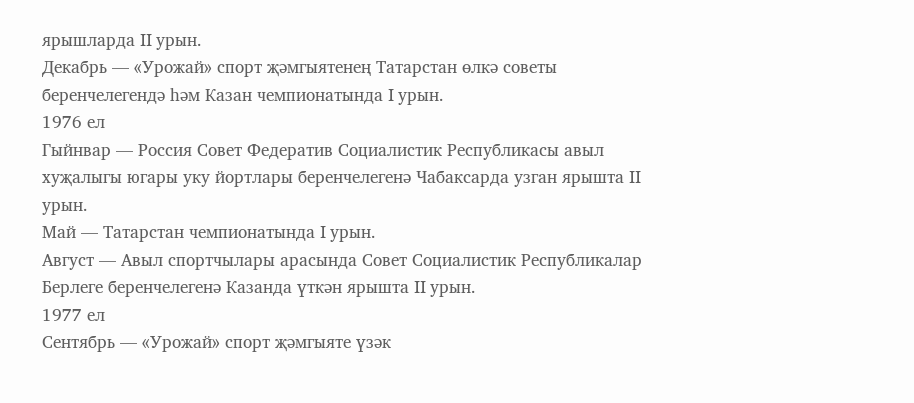ярышларда II урын.
Декабрь — «Урожай» спорт җәмгыятенең Татарстан өлкә советы беренчелегендә һәм Казан чемпионатында I урын.
1976 ел
Гыйнвар — Россия Совет Федератив Социалистик Республикасы авыл хуҗалыгы югары уку йортлары беренчелегенә Чабаксарда узган ярышта II урын.
Май — Татарстан чемпионатында I урын.
Август — Авыл спортчылары арасында Совет Социалистик Республикалар Берлеге беренчелегенә Казанда үткән ярышта II урын.
1977 ел
Сентябрь — «Урожай» спорт җәмгыяте үзәк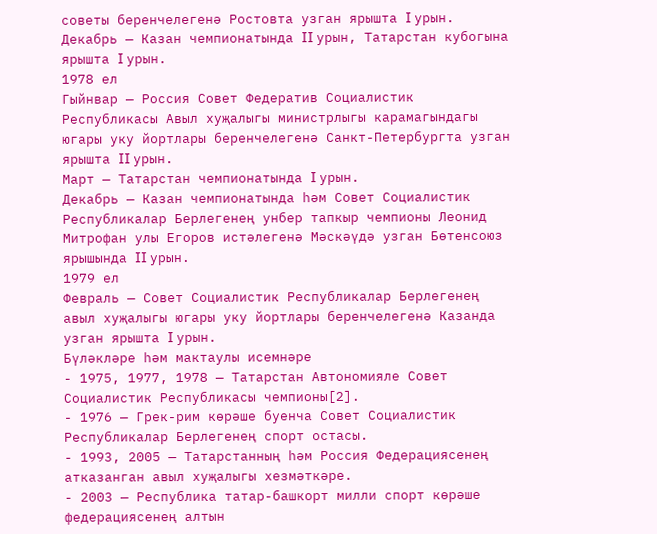советы беренчелегенә Ростовта узган ярышта I урын.
Декабрь — Казан чемпионатында II урын, Татарстан кубогына ярышта I урын.
1978 ел
Гыйнвар — Россия Совет Федератив Социалистик Республикасы Авыл хуҗалыгы министрлыгы карамагындагы югары уку йортлары беренчелегенә Санкт-Петербургта узган ярышта II урын.
Март — Татарстан чемпионатында I урын.
Декабрь — Казан чемпионатында һәм Совет Социалистик Республикалар Берлегенең унбер тапкыр чемпионы Леонид Митрофан улы Егоров истәлегенә Мәскәүдә узган Бөтенсоюз ярышында II урын.
1979 ел
Февраль — Совет Социалистик Республикалар Берлегенең авыл хуҗалыгы югары уку йортлары беренчелегенә Казанда узган ярышта I урын.
Бүләкләре һәм мактаулы исемнәре
- 1975, 1977, 1978 — Татарстан Автономияле Совет Социалистик Республикасы чемпионы[2].
- 1976 — Грек-рим көрәше буенча Совет Социалистик Республикалар Берлегенең спорт остасы.
- 1993, 2005 — Татарстанның һәм Россия Федерациясенең атказанган авыл хуҗалыгы хезмәткәре.
- 2003 — Республика татар-башкорт милли спорт көрәше федерациясенең алтын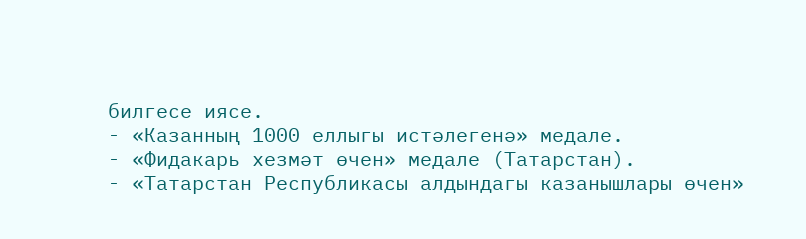билгесе иясе.
- «Казанның 1000 еллыгы истәлегенә» медале.
- «Фидакарь хезмәт өчен» медале (Татарстан).
- «Татарстан Республикасы алдындагы казанышлары өчен»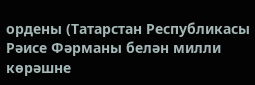ордены (Татарстан Республикасы Рәисе Фәрманы белән милли көрәшне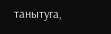танытуга,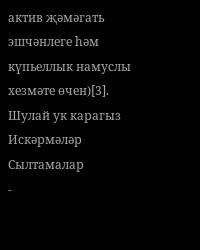актив җәмәгать эшчәнлеге һәм күпьеллык намуслы хезмәте өчен)[3].
Шулай ук карагыз
Искәрмәләр
Сылтамалар
-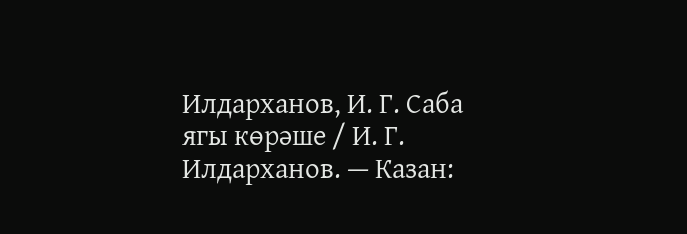Илдарханов, И. Г. Саба ягы көрәше / И. Г. Илдарханов. — Казан: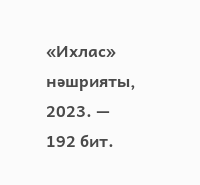«Ихлас» нәшрияты, 2023. — 192 бит.